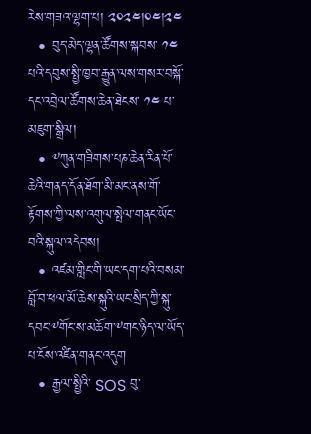རེས་གཟའ་ལྷག་པ། ༢༠༢༤།༠༤།༢༤
  • བུད་མེད་ལྷན་ཚོགས་སྐབས་ ༡༤ པའི་དབུས་སྤྱི་ཁྱབ་རྒྱུན་ལས་གསར་བསྐོ་དང་འབྲེལ་ཚོགས་ཆེན་ཐེངས་ ༡༤ པ་མཇུག་སྒྲིལ།
  • ༸ཀུན་གཟིགས་པཎ་ཆེན་རིན་པོ་ཆེའི་གནད་དོན་ཐོག་མི་མང་ནས་གོ་རྟོགས་ཀྱི་ལས་འགུལ་སྤེལ་གནང་ཡོང་བའི་སྐུལ་འདེབས།
  • འཛམ་གླིང་གི་ཡང་དག་པའི་བསམ་བློ་བ་ཕལ་མོ་ཆེས་སྐུའི་ཡང་སྲིད་ཀྱི་སྐུ་དབང་༸གོང་ས་མཆོག་༸གང་ཉིད་ལ་ཡོད་པ་ངོས་འཛིན་གནང་འདུག
  • རྒྱལ་སྤྱིའི་ SOS བུ་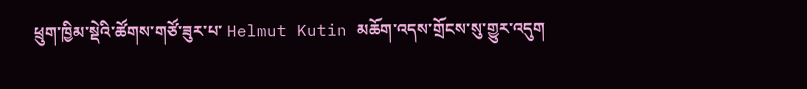ཕྲུག་ཁྱིམ་སྡེའི་ཚོགས་གཙོ་ཟུར་པ་ Helmut Kutin མཆོག་འདས་གྲོངས་སུ་གྱུར་འདུག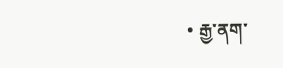• རྒྱ་ནག་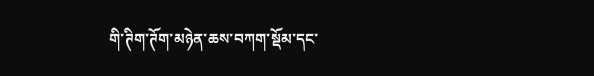གི་ཊིག་ཊོག་མཉེན་ཆས་བཀག་སྡོམ་དང་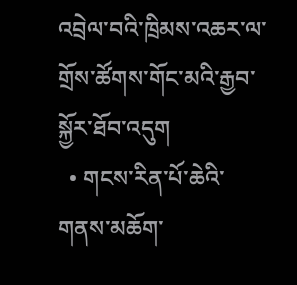འབྲེལ་བའི་ཁྲིམས་འཆར་ལ་གྲོས་ཚོགས་གོང་མའི་རྒྱབ་སྐྱོར་ཐོབ་འདུག
  • གངས་རིན་པོ་ཆེའི་གནས་མཆོག་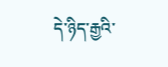དེ་ཉིད་རྒྱའི་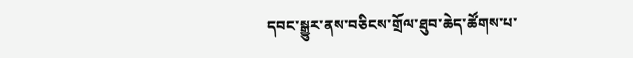དབང་སྒྱུར་ནས་བཅིངས་གྲོལ་ཐུབ་ཆེད་ཚོགས་པ་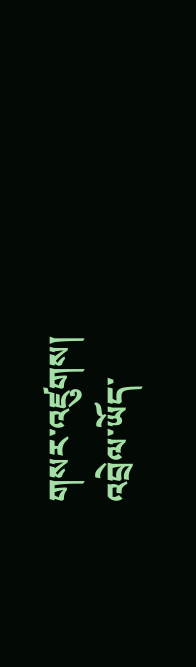གསར་འཛུགས།
འབྲེལ་ཡོད་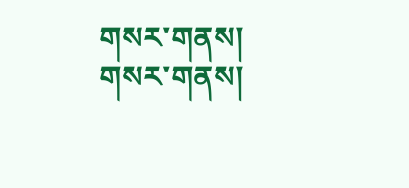གསར་གནས།
གསར་གནས།